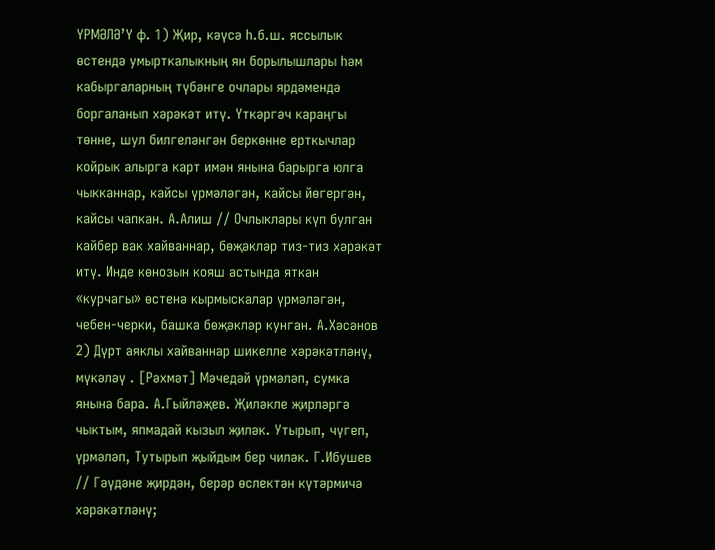ҮРМӘЛӘ’Ү ф. 1) Җир, кәүсә һ.б.ш. яссылык өстендә умырткалыкның ян борылышлары һәм кабыргаларның түбәнге очлары ярдәмендә боргаланып хәрәкәт итү. Үткәргәч караңгы төнне, шул билгеләнгән беркөнне ерткычлар койрык алырга карт имән янына барырга юлга чыкканнар, кайсы үрмәләгән, кайсы йөгергән, кайсы чапкан. А.Алиш // Очлыклары күп булган кайбер вак хайваннар, бөҗәкләр тиз-тиз хәрәкәт итү. Инде көнозын кояш астында яткан «курчагы» өстенә кырмыскалар үрмәләгән, чебен-черки, башка бөҗәкләр кунган. А.Хәсәнов 2) Дүрт аяклы хайваннар шикелле хәрәкәтләнү, мүкәләү . [Рәхмәт] Мәчедәй үрмәләп, сумка янына бара. А.Гыйләҗев. Җиләкле җирләргә чыктым, япмадай кызыл җиләк. Утырып, чүгеп, үрмәләп, Тутырып җыйдым бер чиләк. Г.Ибушев // Гәүдәне җирдән, берәр өслектән күтәрмичә хәрәкәтләнү;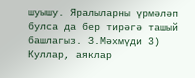шуышу. Яралыларны үрмәләп булса да бер тирәгә ташый башлагыз. З.Мәхмүди 3) Куллар, аяклар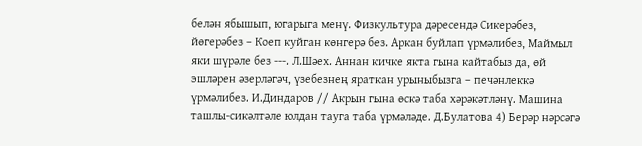белән ябышып, югарыга менү. Физкультура дәресендә Сикерәбез, йөгерәбез – Коеп куйган көнгерә без. Аркан буйлап үрмәлибез, Маймыл яки шүрәле без ---. Л.Шәех. Аннан кичке якта гына кайтабыз да, өй эшләрен әзерләгәч, үзебезнең яраткан урыныбызга – печәнлеккә үрмәлибез. И.Диндаров // Акрын гына өскә таба хәрәкәтләнү. Машина ташлы-сикәлтәле юлдан тауга таба үрмәләде. Д.Булатова 4) Берәр нәрсәгә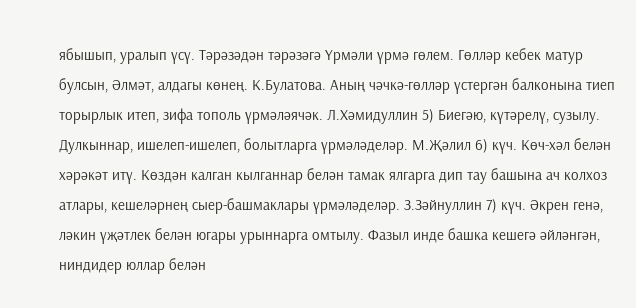ябышып, уралып үсү. Тәрәзәдән тәрәзәгә Үрмәли үрмә гөлем. Гөлләр кебек матур булсын, Әлмәт, алдагы көнең. К.Булатова. Аның чәчкә-гөлләр үстергән балконына тиеп торырлык итеп, зифа тополь үрмәләячәк. Л.Хәмидуллин 5) Биегәю, күтәрелү, сузылу. Дулкыннар, ишелеп-ишелеп, болытларга үрмәләделәр. М.Җәлил 6) күч. Көч-хәл белән хәрәкәт итү. Көздән калган кылганнар белән тамак ялгарга дип тау башына ач колхоз атлары, кешеләрнең сыер-башмаклары үрмәләделәр. З.Зәйнуллин 7) күч. Әкрен генә, ләкин үҗәтлек белән югары урыннарга омтылу. Фазыл инде башка кешегә әйләнгән, ниндидер юллар белән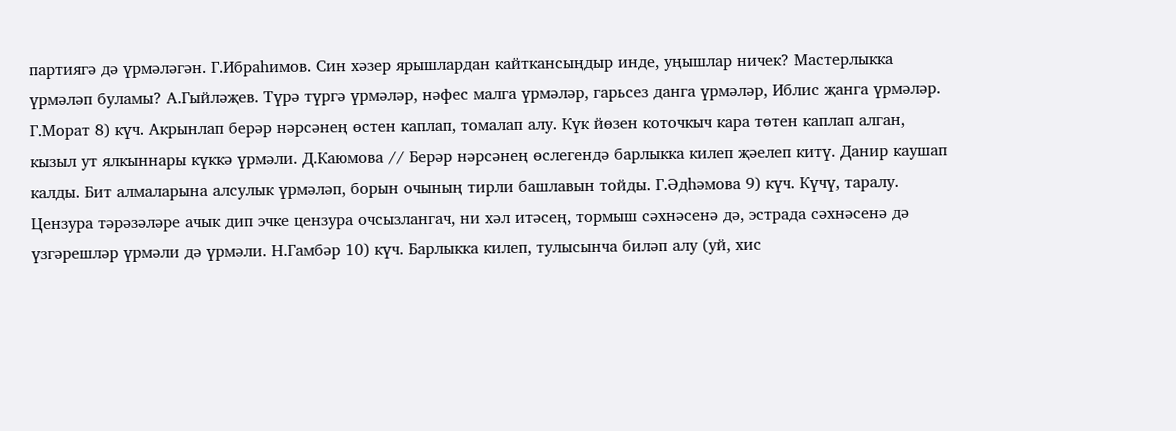партиягә дә үрмәләгән. Г.Ибраһимов. Син хәзер ярышлардан кайткансыңдыр инде, уңышлар ничек? Мастерлыкка үрмәләп буламы? А.Гыйләҗев. Түрә түргә үрмәләр, нәфес малга үрмәләр, гарьсез данга үрмәләр, Иблис җанга үрмәләр. Г.Морат 8) күч. Акрынлап берәр нәрсәнең өстен каплап, томалап алу. Күк йөзен коточкыч кара төтен каплап алган, кызыл ут ялкыннары күккә үрмәли. Д.Каюмова // Берәр нәрсәнең өслегендә барлыкка килеп җәелеп китү. Данир каушап калды. Бит алмаларына алсулык үрмәләп, борын очының тирли башлавын тойды. Г.Әдһәмова 9) күч. Күчү, таралу. Цензура тәрәзәләре ачык дип эчке цензура очсызлангач, ни хәл итәсең, тормыш сәхнәсенә дә, эстрада сәхнәсенә дә үзгәрешләр үрмәли дә үрмәли. Н.Гамбәр 10) күч. Барлыкка килеп, тулысынча биләп алу (уй, хис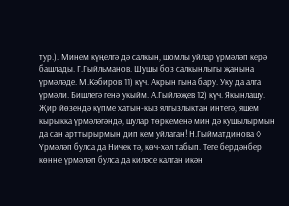тур.). Минем күңелгә дә салкын, шомлы уйлар үрмәләп керә башлады. Г.Гыйльманов. Шушы боз салкынлыгы җанына үрмәләде. М.Кәбиров 11) күч. Акрын гына бару. Уку да алга үрмәли. Бишлегә генә укыйм. А.Гыйләҗев 12) күч. Якынлашу. Җир йөзендә күпме хатын-кыз ялгызлыктан интегә, яшем кырыкка үрмәләгәндә, шулар төркеменә мин дә кушылырмын да сан арттырырмын дип кем уйлаган! Н.Гыйматдинова ◊ Үрмәләп булса да Ничек тә, көч-хәл табып. Теге бердәнбер көнне үрмәләп булса да киләсе калган икән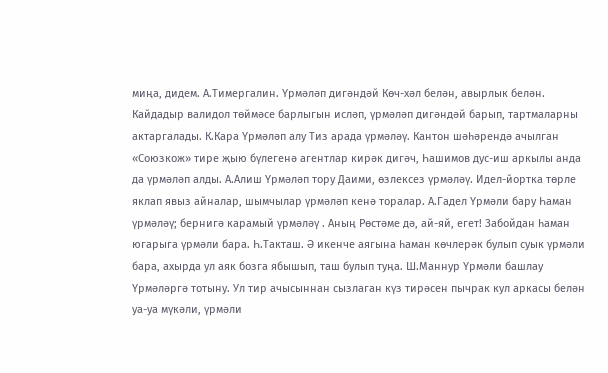миңа, дидем. А.Тимергалин. Үрмәләп дигәндәй Көч-хәл белән, авырлык белән. Кайдадыр валидол төймәсе барлыгын исләп, үрмәләп дигәндәй барып, тартмаларны актаргалады. К.Кара Үрмәләп алу Тиз арада үрмәләү. Кантон шәһәрендә ачылган «Союзкож» тире җыю бүлегенә агентлар кирәк дигәч, Һашимов дус-иш аркылы анда да үрмәләп алды. А.Алиш Үрмәләп тору Даими, өзлексез үрмәләү. Идел-йортка төрле яклап явыз айналар, шымчылар үрмәләп кенә торалар. А.Гадел Үрмәли бару Һаман үрмәләү; бернигә карамый үрмәләү . Аның Рөстәме дә, ай-яй, егет! Забойдан һаман югарыга үрмәли бара. Һ.Такташ. Ә икенче аягына һаман көчлерәк булып суык үрмәли бара, ахырда ул аяк бозга ябышып, таш булып туңа. Ш.Маннур Үрмәли башлау Үрмәләргә тотыну. Ул тир ачысыннан сызлаган күз тирәсен пычрак кул аркасы белән уа-уа мүкәли, үрмәли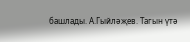башлады. А.Гыйләҗев. Тагын үтә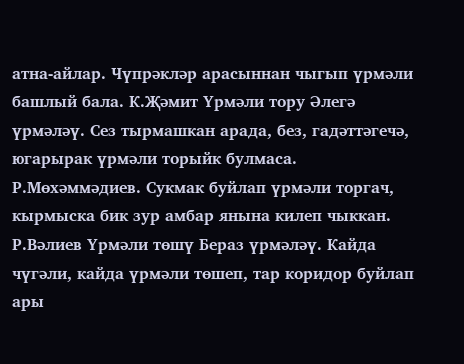атна-айлар. Чүпрәкләр арасыннан чыгып үрмәли башлый бала. К.Җәмит Үрмәли тору Әлегә үрмәләү. Сез тырмашкан арада, без, гадәттәгечә, югарырак үрмәли торыйк булмаса. Р.Мөхәммәдиев. Сукмак буйлап үрмәли торгач, кырмыска бик зур амбар янына килеп чыккан. Р.Вәлиев Үрмәли төшү Бераз үрмәләү. Кайда чүгәли, кайда үрмәли төшеп, тар коридор буйлап ары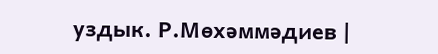уздык. Р.Мөхәммәдиев |